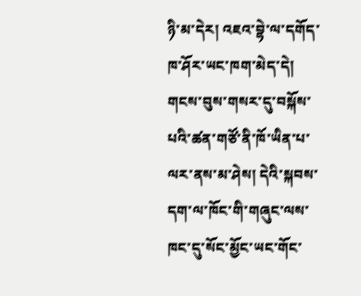ཉི་མ་དེར། འཇའ་བྷེ་ལ་དགོད་ཁ་ཤོར་ཡང་ཁག་མེད་དེ། གངས་བུས་གསར་དུ་བསྐོས་པའི་ཚན་གཙོ་ནི་ཁོ་ཡིན་པ་ལར་ནས་མ་ཤེས། དེའི་སྐབས་དག་ལ་ཁོང་གི་གཞུང་ལས་ཁང་དུ་སོང་མྱོང་ཡང་གོང་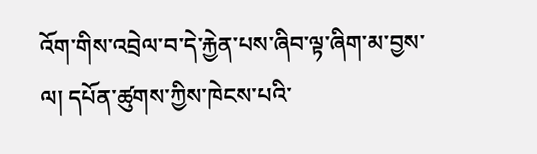འོག་གིས་འབྲེལ་བ་དེ་རྐྱེན་པས་ཞིབ་ལྟ་ཞིག་མ་བྱས་ལ། དཔོན་ཚུགས་ཀྱིས་ཁེངས་པའི་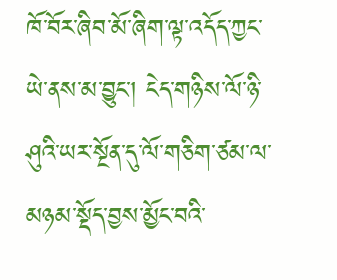ཁོ་བོར་ཞིབ་མོ་ཞིག་ལྟ་འདོད་ཀྱང་ཡེ་ནས་མ་བྱུང་། ངེད་གཉིས་ལོ་ཉི་ཤུའི་ཡར་སྔོན་དུ་ལོ་གཅིག་ཙམ་ལ་མཉམ་སྡོད་བྱས་མྱོང་བའི་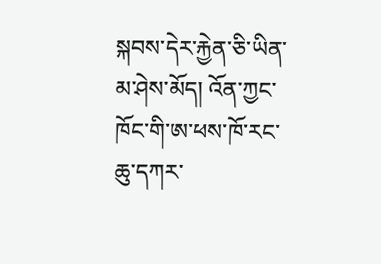སྐབས་དེར་རྐྱེན་ཅི་ཡིན་མ་ཤེས་མོད། འོན་ཀྱང་ཁོང་གི་ཨ་ཕས་ཁོ་རང་ཆུ་དཀར་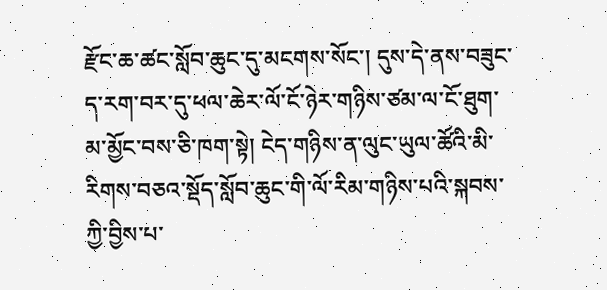རྫོང་ཆ་ཚང་སློབ་ཆུང་དུ་མངགས་སོང་། དུས་དེ་ནས་བཟུང་ད་རག་བར་དུ་ཕལ་ཆེར་ལོ་ངོ་ཉེར་གཉིས་ཙམ་ལ་ངོ་ཐུག་མ་མྱོང་བས་ཅི་ཁག་སྟེ། ངེད་གཉིས་ན་ལུང་ཡུལ་ཚོའི་མི་རིགས་བཅའ་སྡོད་སློབ་ཆུང་གི་ལོ་རིམ་གཉིས་པའི་སྐབས་ཀྱི་བྱིས་པ་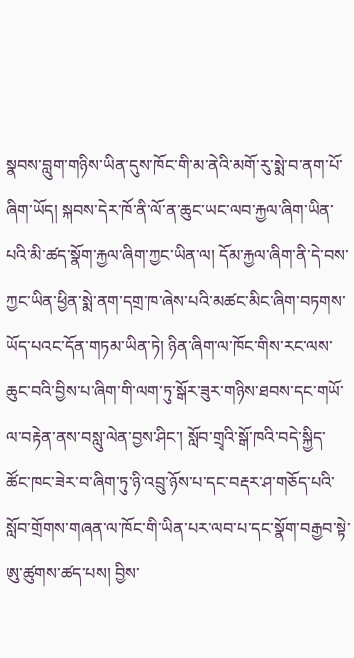སྣབས་བླུག་གཉིས་ཡིན་དུས་ཁོང་གི་མ་ནེའི་མགོ་རུ་སྨེ་བ་ནག་པོ་ཞིག་ཡོད། སྐབས་དེར་ཁོ་ནི་ལོ་ན་ཆུང་ཡང་ལབ་རྐྱལ་ཞིག་ཡིན་པའི་མི་ཚད་སྣོག་རྐྱལ་ཞིག་ཀྱང་ཡིན་ལ། དོམ་རྐྱལ་ཞིག་ནི་དེ་བས་ཀྱང་ཡིན་ཕྱིན་སྨེ་ནག་དགྲ་ཁ་ཞེས་པའི་མཚང་མིང་ཞིག་བཏགས་ཡོད་པའང་དོན་གཏམ་ཡིན་ཏེ། ཉིན་ཞིག་ལ་ཁོང་གིས་རང་ལས་ཆུང་བའི་བྱིས་པ་ཞིག་གི་ལག་ཏུ་སྒོར་ཟུར་གཉིས་ཐབས་དང་གཡོ་ལ་བརྟེན་ནས་བསླུ་ལེན་བྱས་ཤིང་། སློབ་གྲྭའི་སྒོ་ཁའི་བདེ་སྐྱིད་ཚོང་ཁང་ཟེར་བ་ཞིག་ཏུ་ཉི་འབྲུ་ཉོས་པ་དང་བརྡར་ཤ་གཅོད་པའི་སློབ་གྲོགས་གཞན་ལ་ཁོང་གི་ཡིན་པར་ལབ་པ་དང་སྣོག་བརྒྱབ་སྟེ་ཨུ་ཚུགས་ཚད་པས། བྱིས་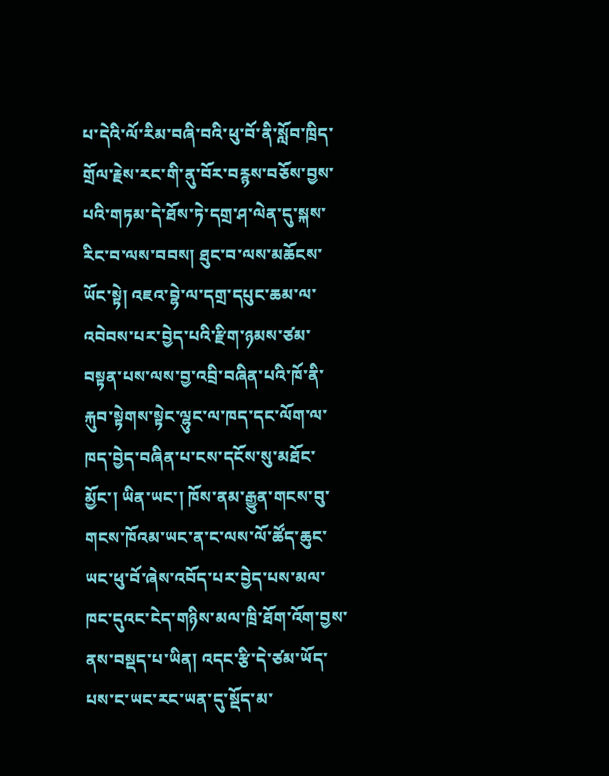པ་དེའི་ལོ་རིམ་བཞི་བའི་ཕུ་བོ་ནི་སློབ་ཁྲིད་གྲོལ་རྗེས་རང་གི་ནུ་བོར་བརྙས་བཅོས་བྱས་པའི་གཏམ་དེ་ཐོས་ཏེ་དགྲ་ཤ་ལེན་དུ་སྐས་རིང་བ་ལས་བབས། ཐུང་བ་ལས་མཆོངས་ཡོང་སྟེ། འཇའ་བྷེ་ལ་དགྲ་དཔུང་ཆམ་ལ་འབེབས་པར་བྱེད་པའི་རྫིག་ཉམས་ཙམ་བསྟན་པས་ལས་བྱ་འབྲི་བཞིན་པའི་ཁོ་ནི་རྐུབ་སྟེགས་སྟེང་ལྷུང་ལ་ཁད་དང་ལོག་ལ་ཁད་བྱེད་བཞིན་པ་ངས་དངོས་སུ་མཐོང་མྱོང་། ཡིན་ཡང་། ཁོས་ནམ་རྒྱུན་གངས་བུ་གངས་ཁོའམ་ཡང་ན་ང་ལས་ལོ་ཚོད་ཆུང་ཡང་ཕུ་བོ་ཞེས་འབོད་པར་བྱེད་པས་མལ་ཁང་དུའང་ངེད་གཉིས་མལ་ཁྲི་ཐོག་འོག་བྱས་ནས་བསྡད་པ་ཡིན། འདང་རྩི་དེ་ཙམ་ཡོད་པས་ང་ཡང་རང་ཡན་དུ་སྡོད་མ་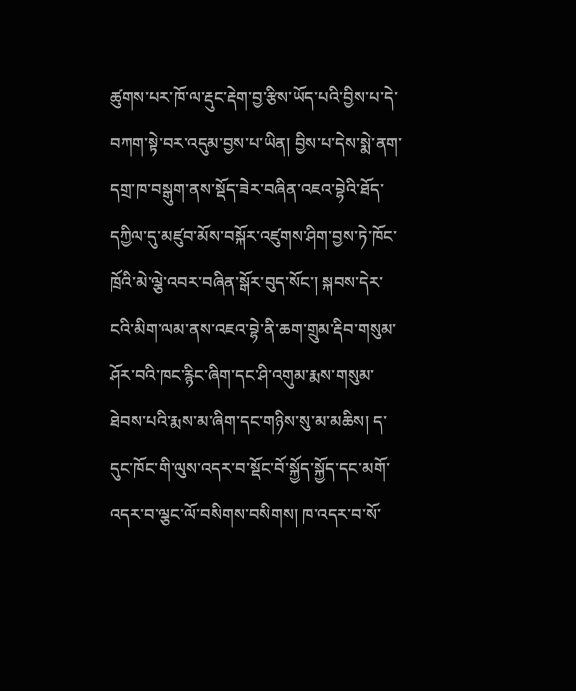ཚུགས་པར་ཁོ་ལ་རྡུང་རྡེག་བྱ་རྩིས་ཡོད་པའི་བྱིས་པ་དེ་བཀག་སྟེ་བར་འདུམ་བྱས་པ་ཡིན། བྱིས་པ་དེས་སྨེ་ནག་དགྲ་ཁ་བསྒུག་ནས་སྡོད་ཟེར་བཞིན་འཇའ་བྷེའི་ཐོད་དཀྱིལ་དུ་མཛུབ་མོས་བསྐོར་འཛུགས་ཤིག་བྱས་ཏེ་ཁོང་ཁྲོའི་མེ་ལྕེ་འབར་བཞིན་སྒོར་བུད་སོང་། སྐབས་དེར་ངའི་མིག་ལམ་ནས་འཇའ་བྷེ་ནི་ཆག་གྲུམ་རྡིབ་གསུམ་ཤོར་བའི་ཁང་རྙིང་ཞིག་དང་ཤི་འགུམ་རྨས་གསུམ་ཐེབས་པའི་རྨས་མ་ཞིག་དང་གཉིས་སུ་མ་མཆིས། ད་དུང་ཁོང་གི་ལུས་འདར་བ་སྡོང་བོ་སྐྱོད་སྐྱོད་དང་མགོ་འདར་བ་ལྕང་ལོ་བསིགས་བསིགས། ཁ་འདར་བ་སོ་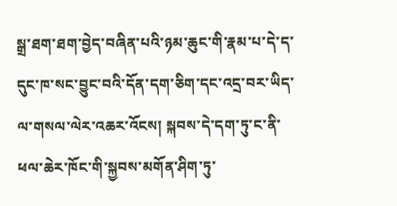སྒྲ་ཐག་ཐག་བྱེད་བཞིན་པའི་ཉམ་ཆུང་གི་རྣམ་པ་དེ་ད་དུང་ཁ་སང་བྱུང་བའི་དོན་དག་ཅིག་དང་འདྲ་བར་ཡིད་ལ་གསལ་ལེར་འཆར་འོངས། སྐབས་དེ་དག་ཏུ་ང་ནི་ཕལ་ཆེར་ཁོང་གི་སྐྱབས་མགོན་ཤིག་ཏུ་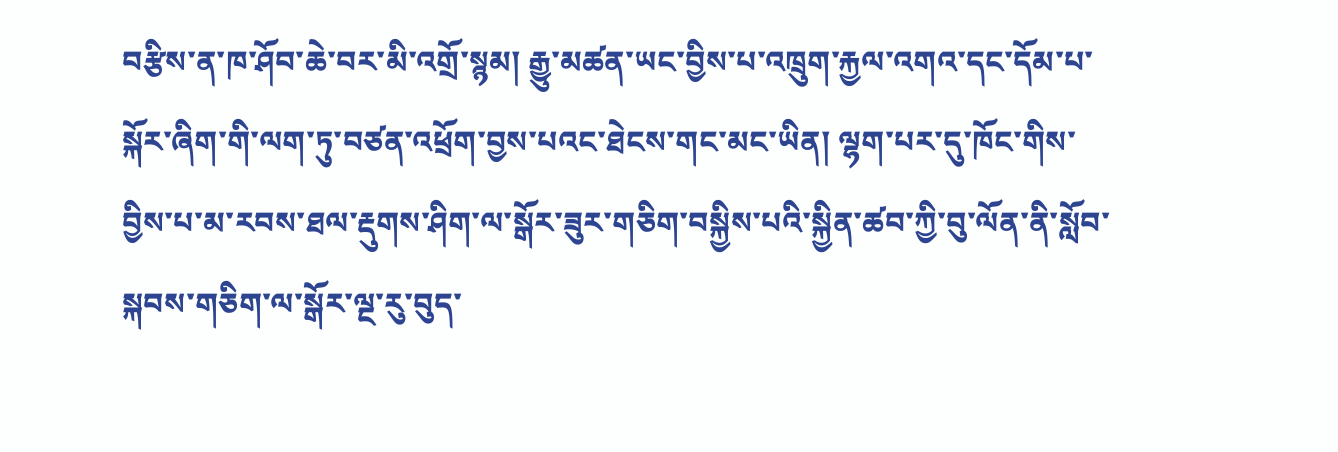བརྩིས་ན་ཁ་ཤོབ་ཆེ་བར་མི་འགྲོ་སྙམ། རྒྱུ་མཚན་ཡང་བྱིས་པ་འཁྲུག་རྐྱལ་འགའ་དང་དོམ་པ་སྐོར་ཞིག་གི་ལག་ཏུ་བཙན་འཕྲོག་བྱས་པའང་ཐེངས་གང་མང་ཡིན། ལྷག་པར་དུ་ཁོང་གིས་བྱིས་པ་མ་རབས་ཐལ་རྡུགས་ཤིག་ལ་སྒོར་ཟུར་གཅིག་བསྐྱིས་པའི་སྐྱིན་ཚབ་ཀྱི་བུ་ལོན་ནི་སློབ་སྐབས་གཅིག་ལ་སྒོར་ལྔ་རུ་བུད་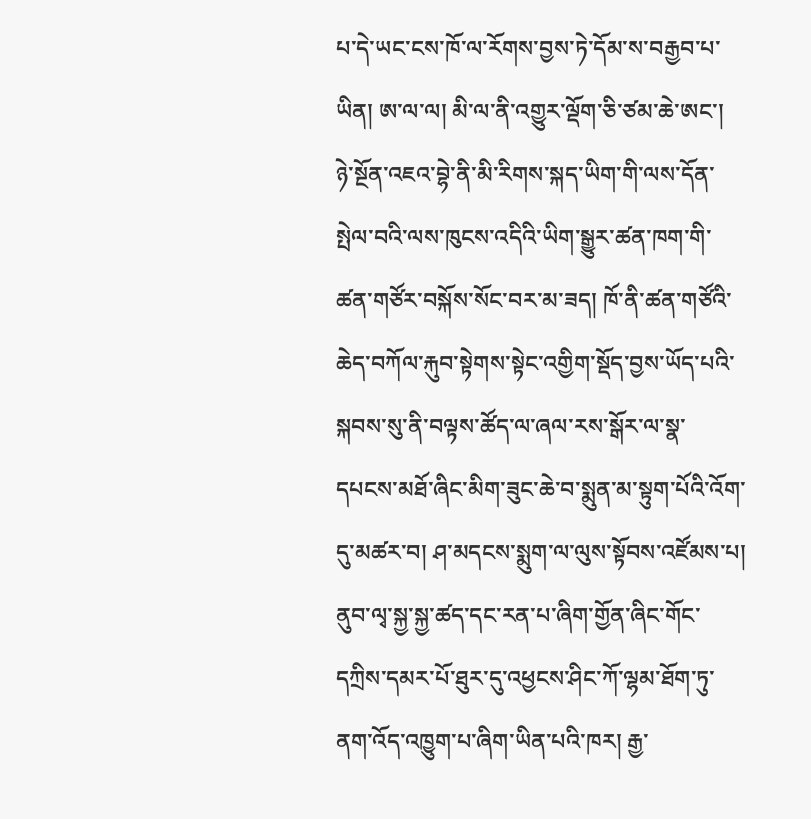པ་དེ་ཡང་ངས་ཁོ་ལ་རོགས་བྱས་ཏེ་དོམ་ས་བརྒྱབ་པ་ཡིན། ཨ་ལ་ལ། མི་ལ་ནི་འགྱུར་ལྡོག་ཅི་ཙམ་ཆེ་ཨང་། ཉེ་སྔོན་འཇའ་བྷེ་ནི་མི་རིགས་སྐད་ཡིག་གི་ལས་དོན་སྤེལ་བའི་ལས་ཁུངས་འདིའི་ཡིག་སྒྱུར་ཚན་ཁག་གི་ཚན་གཙོར་བསྐོས་སོང་བར་མ་ཟད། ཁོ་ནི་ཚན་གཙོའི་ཆེད་བཀོལ་རྐུབ་སྟེགས་སྟེང་འགྱིག་སྡོད་བྱས་ཡོད་པའི་སྐབས་སུ་ནི་བལྟས་ཚོད་ལ་ཞལ་རས་སྒོར་ལ་སྣ་དཔངས་མཐོ་ཞིང་མིག་ཟུང་ཆེ་བ་སྨུན་མ་སྟུག་པོའི་འོག་དུ་མཚར་བ། ཤ་མདངས་སྨུག་ལ་ལུས་སྟོབས་འཛོམས་པ། ནུབ་ལྭ་སྐྱ་སྐྱ་ཚད་དང་རན་པ་ཞིག་གྱོན་ཞིང་གོང་དཀྲིས་དམར་པོ་ཐུར་དུ་འཕྱངས་ཤིང་ཀོ་ལྷམ་ཐོག་ཏུ་ནག་འོད་འཁྱུག་པ་ཞིག་ཡིན་པའི་ཁར། རྒྱ་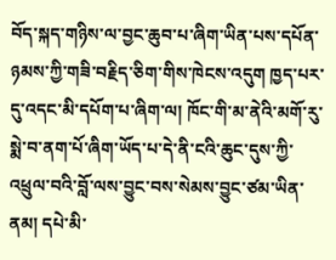བོད་སྐད་གཉིས་ལ་བྱང་ཆུབ་པ་ཞིག་ཡིན་པས་དཔོན་ཉམས་ཀྱི་གཟི་བརྗིད་ཅིག་གིས་ཁེངས་འདུག ཁྱད་པར་དུ་འདང་མི་དཔོག་པ་ཞིག་ལ། ཁོང་གི་མ་ནེའི་མགོ་རུ་སྨེ་བ་ནག་པོ་ཞིག་ཡོད་པ་དེ་ནི་ངའི་ཆུང་དུས་ཀྱི་འཕྲུལ་བའི་བློ་ལས་བྱུང་བས་སེམས་བྱུང་ཙམ་ཡིན་ནམ། དཔེ་མི་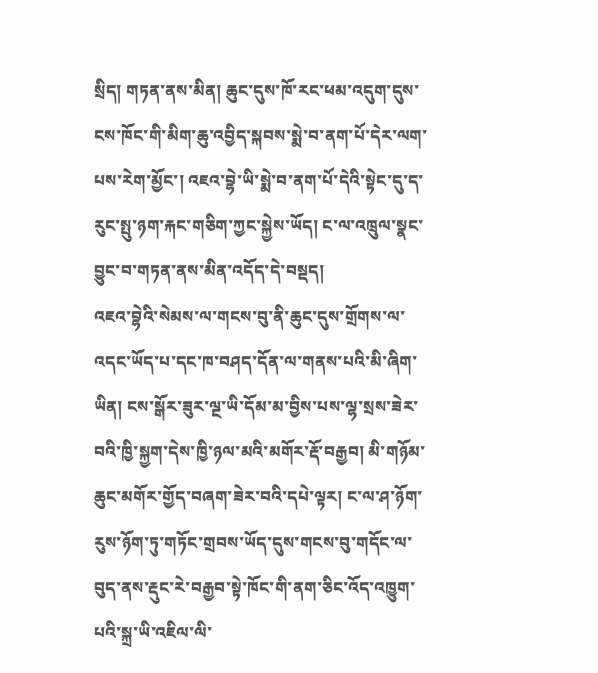སྲིད། གཏན་ནས་མིན། ཆུང་དུས་ཁོ་རང་ཕམ་འདུག་དུས་ངས་ཁོང་གི་མིག་ཆུ་འབྱིད་སྐབས་སྨེ་བ་ནག་པོ་དེར་ལག་པས་རེག་མྱོང་། འཇའ་བྷེ་ཡི་སྨེ་བ་ནག་པོ་དེའི་སྟེང་དུ་ད་རུང་སྤུ་ཉག་རྐང་གཅིག་ཀྱང་སྐྱེས་ཡོད། ང་ལ་འཁྲུལ་སྣང་བྱུང་བ་གཏན་ནས་མིན་འདོད་དེ་བསྡད།
འཇའ་བྷེའི་སེམས་ལ་གངས་བུ་ནི་ཆུང་དུས་གྲོགས་ལ་འདང་ཡོད་པ་དང་ཁ་བཤད་དོན་ལ་གནས་པའི་མི་ཞིག་ཡིན། ངས་སྒོར་ཟུར་ལྔ་ཡི་དོམ་མ་བྱིས་པས་ལྷ་སྲས་ཟེར་བའི་ཁྱི་སྐྱག་དེས་ཁྱི་ཉལ་མའི་མགོར་རྡོ་བརྒྱབ། མི་གཉོམ་ཆུང་མགོར་གྱོད་བཞག་ཟེར་བའི་དཔེ་ལྟར། ང་ལ་ཤ་ཉོག་རུས་ཉོག་ཏུ་གཏོང་གྲབས་ཡོད་དུས་གངས་བུ་གདོང་ལ་བུད་ནས་རྡུང་རེ་བརྒྱབ་སྟེ་ཁོང་གི་ནག་ཅིང་འོད་འཁྱུག་པའི་སྐྲ་ཡི་འཇིལ་ལི་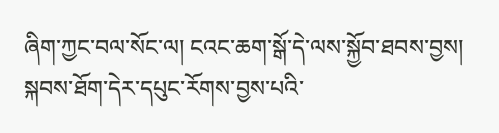ཞིག་ཀྱང་བལ་སོང་ལ། ངའང་ཆག་སྒོ་དེ་ལས་སྐྱོབ་ཐབས་བྱས། སྐབས་ཐོག་དེར་དཔུང་རོགས་བྱས་པའི་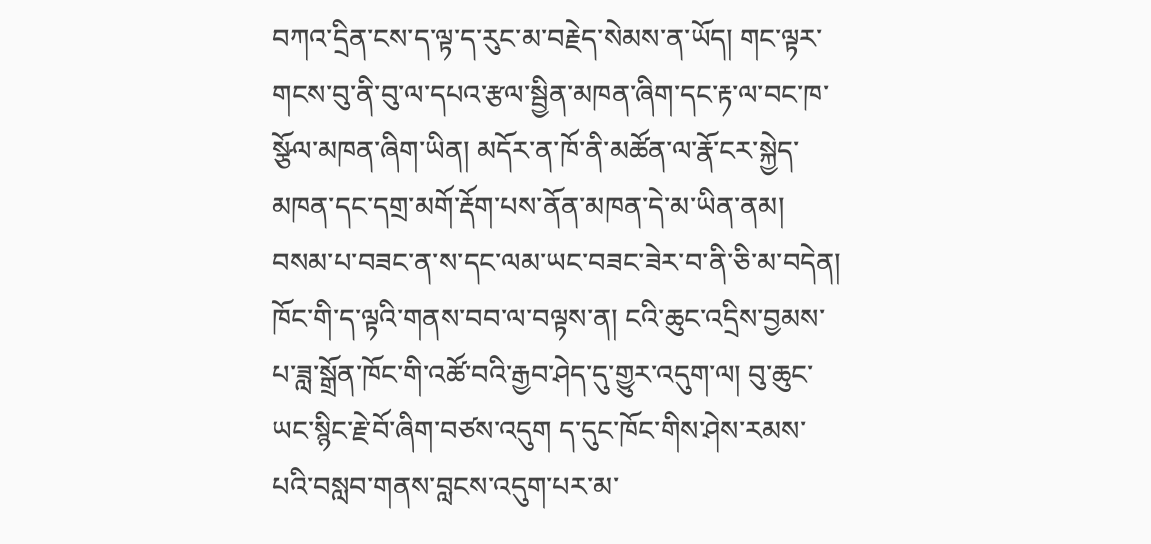བཀའ་དྲིན་ངས་ད་ལྟ་ད་རུང་མ་བརྗེད་སེམས་ན་ཡོད། གང་ལྟར་གངས་བུ་ནི་བུ་ལ་དཔའ་རྩལ་སྦྱིན་མཁན་ཞིག་དང་རྟ་ལ་བང་ཁ་སྩོལ་མཁན་ཞིག་ཡིན། མདོར་ན་ཁོ་ནི་མཚོན་ལ་རྣོ་ངར་སྐྱེད་མཁན་དང་དགྲ་མགོ་རྡོག་པས་ནོན་མཁན་དེ་མ་ཡིན་ནམ། བསམ་པ་བཟང་ན་ས་དང་ལམ་ཡང་བཟང་ཟེར་བ་ནི་ཅི་མ་བདེན། ཁོང་གི་ད་ལྟའི་གནས་བབ་ལ་བལྟས་ན། ངའི་ཆུང་འདྲིས་བྱམས་པ་ཟླ་སྒྲོན་ཁོང་གི་འཚོ་བའི་རྒྱབ་ཤེད་དུ་གྱུར་འདུག་ལ། བུ་ཆུང་ཡང་སྙིང་རྗེ་བོ་ཞིག་བཙས་འདུག ད་དུང་ཁོང་གིས་ཤེས་རམས་པའི་བསླབ་གནས་བླངས་འདུག་པར་མ་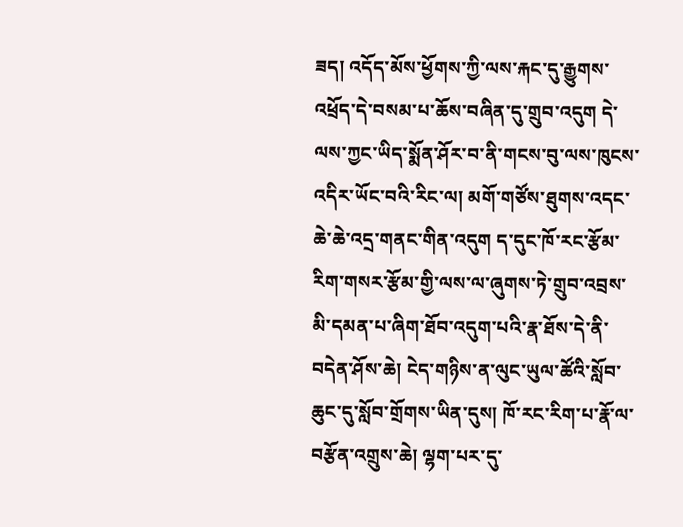ཟད། འདོད་མོས་ཕྱོགས་ཀྱི་ལས་རྐང་དུ་རྒྱུགས་འཕྲོད་དེ་བསམ་པ་ཆོས་བཞིན་དུ་གྲུབ་འདུག དེ་ལས་ཀྱང་ཡིད་སྨོན་ཤོར་བ་ནི་གངས་བུ་ལས་ཁུངས་འདིར་ཡོང་བའི་རིང་ལ། མགོ་གཙོས་ཐུགས་འདང་ཆེ་ཆེ་འདྲ་གནང་གིན་འདུག ད་དུང་ཁོ་རང་རྩོམ་རིག་གསར་རྩོམ་གྱི་ལས་ལ་ཞུགས་ཏེ་གྲུབ་འབྲས་མི་དམན་པ་ཞིག་ཐོབ་འདུག་པའི་རྣ་ཐོས་དེ་ནི་བདེན་ཤོས་ཆེ། ངེད་གཉིས་ན་ལུང་ཡུལ་ཚོའི་སློབ་ཆུང་དུ་སློབ་གྲོགས་ཡིན་དུས། ཁོ་རང་རིག་པ་རྣོ་ལ་བརྩོན་འགྲུས་ཆེ། ལྷག་པར་དུ་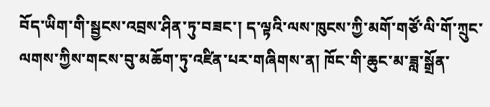བོད་ཡིག་གི་སྦྱངས་འབྲས་ཤིན་ཏུ་བཟང་། ད་ལྟའི་ལས་ཁུངས་ཀྱི་མགོ་གཙོ་ལི་གོ་ཀྲུང་ལགས་ཀྱིས་གངས་བུ་མཆོག་ཏུ་འཛིན་པར་གཞིགས་ན། ཁོང་གི་ཆུང་མ་ཟླ་སྒྲོན་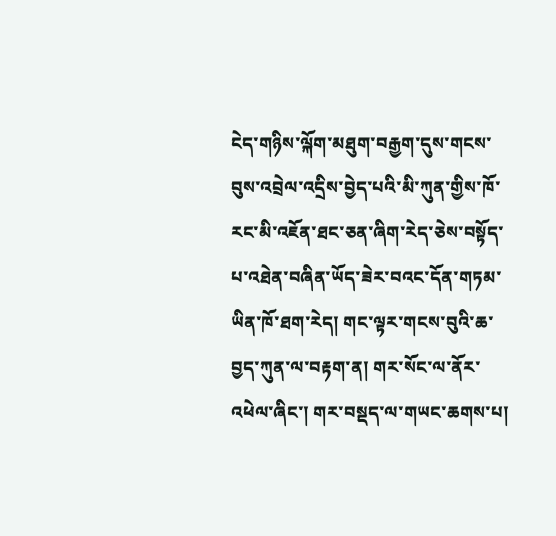ངེད་གཉིས་ལྐོག་མཐུག་བརྒྱག་དུས་གངས་བུས་འབྲེལ་འདྲིས་བྱེད་པའི་མི་ཀུན་གྱིས་ཁོ་རང་མི་འཇོན་ཐང་ཅན་ཞིག་རེད་ཅེས་བསྟོད་པ་འཐེན་བཞིན་ཡོད་ཟེར་བའང་དོན་གཏམ་ཡིན་ཁོ་ཐག་རེད། གང་ལྟར་གངས་བུའི་ཆ་བྱད་ཀུན་ལ་བརྟག་ན། གར་སོང་ལ་ནོར་འཕེལ་ཞིང་། གར་བསྡད་ལ་གཡང་ཆགས་པ།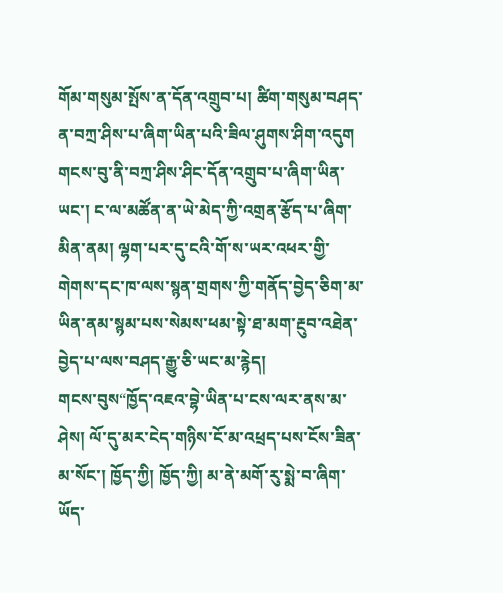གོམ་གསུམ་སྤོས་ན་དོན་འགྲུབ་པ། ཚིག་གསུམ་བཤད་ན་བཀྲ་ཤིས་པ་ཞིག་ཡིན་པའི་ཟིལ་ཤུགས་ཤིག་འདུག གངས་བུ་ནི་བཀྲ་ཤིས་ཤིང་དོན་འགྲུབ་པ་ཞིག་ཡིན་ཡང་། ང་ལ་མཚོན་ན་ཡེ་མེད་ཀྱི་འགྲན་རྩོད་པ་ཞིག་མིན་ནམ། ལྷག་པར་དུ་ངའི་གོ་ས་ཡར་འཕར་གྱི་གེགས་དང་ཁ་ལས་སྙན་གྲགས་ཀྱི་གནོད་བྱེད་ཅིག་མ་ཡིན་ནམ་སྙམ་པས་སེམས་ཕམ་སྟེ་ཐ་མག་རྔུབ་འཐེན་བྱེད་པ་ལས་བཤད་རྒྱུ་ཅི་ཡང་མ་རྙེད།
གངས་བུས“ཁྱོད་འཇའ་བྷེ་ཡིན་པ་ངས་ལར་ནས་མ་ཤེས། ལོ་དུ་མར་ངེད་གཉིས་ངོ་མ་འཕྲད་པས་ངོས་ཟིན་མ་སོང་། ཁྱོད་ཀྱི། ཁྱོད་ཀྱི། མ་ནེ་མགོ་རུ་སྨེ་བ་ཞིག་ཡོད་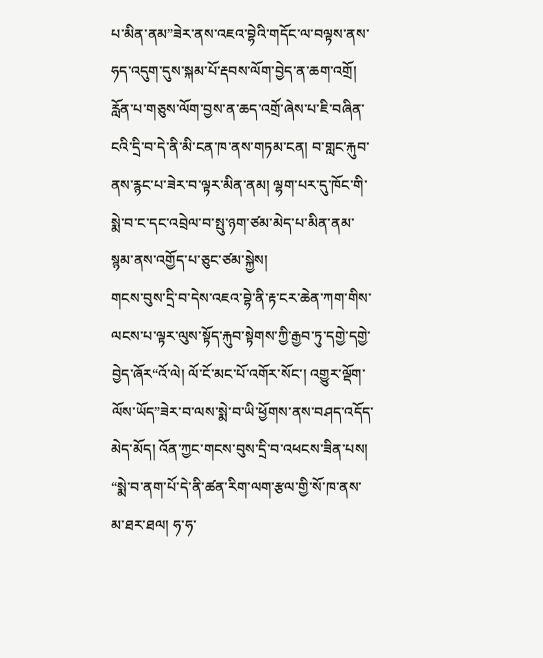པ་མིན་ནམ”ཟེར་ནས་འཇའ་བྷེའི་གདོང་ལ་བལྟས་ནས་ཧད་འདུག་དུས་སྐམ་པོ་རྡབས་ལོག་བྱེད་ན་ཆག་འགྲོ། རློན་པ་གཅུས་ལོག་བྱས་ན་ཆད་འགྲོ་ཞེས་པ་ཇི་བཞིན་ངའི་དྲི་བ་དེ་ནི་མི་ངན་ཁ་ནས་གཏམ་ངན། བ་གླང་རྐུབ་ནས་རྙང་པ་ཟེར་བ་ལྟར་མིན་ནམ། ལྷག་པར་དུ་ཁོང་གི་སྨེ་བ་ང་དང་འབྲེལ་བ་སྤུ་ཉག་ཙམ་མེད་པ་མིན་ནམ་སྙམ་ནས་འགྱོད་པ་ཅུང་ཙམ་སྐྱེས།
གངས་བུས་དྲི་བ་དེས་འཇའ་བྷེ་ནི་རྟ་ངར་ཆེན་ཀག་གིས་ལངས་པ་ལྟར་ལུས་སྟོད་རྐུབ་སྟེགས་ཀྱི་རྒྱབ་ཏུ་དགྱེ་དགྱེ་བྱེད་ཞོར“འོ་ལེ། ལོ་ངོ་མང་པོ་འགོར་སོང་། འགྱུར་ལྡོག་ལོས་ཡོད”ཟེར་བ་ལས་སྨེ་བ་ཡི་ཕྱོགས་ནས་བཤད་འདོད་མེད་མོད། འོན་ཀྱང་གངས་བུས་དྲི་བ་འཕངས་ཟིན་པས། “སྨེ་བ་ནག་པོ་དེ་ནི་ཚན་རིག་ལག་རྩལ་གྱི་སོ་ཁ་ནས་མ་ཐར་ཐལ། ཧ་ཧ་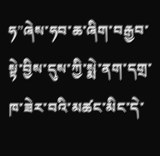ཧ”ཞེས་ཧབ་ཆ་ཞིག་བརྒྱབ་སྟེ་བྱིས་དུས་ཀྱི་སྨེ་ནག་དགྲ་ཁ་ཟེར་བའི་མཚང་མིང་དེ་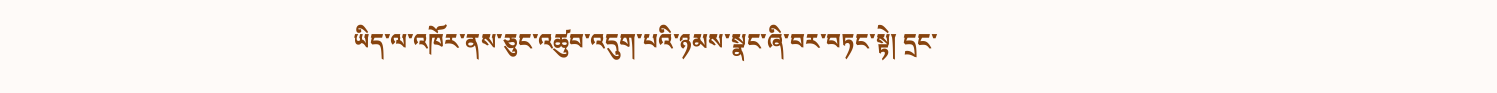ཡིད་ལ་འཁོར་ནས་ཅུང་འཚུབ་འདུག་པའི་ཉམས་སྣང་ཞི་བར་བཏང་སྟེ། དྲང་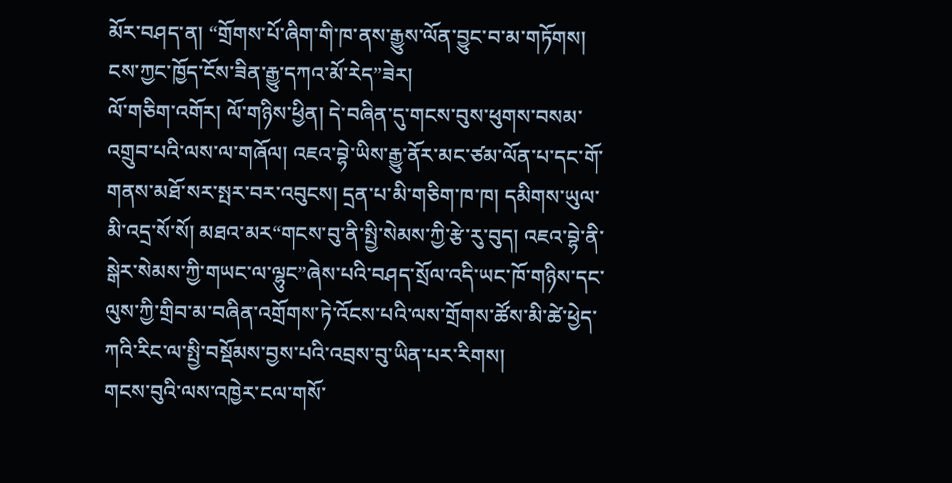མོར་བཤད་ན། “གྲོགས་པོ་ཞིག་གི་ཁ་ནས་རྒྱུས་ལོན་བྱུང་བ་མ་གཏོགས། ངས་ཀྱང་ཁྱོད་ངོས་ཟིན་རྒྱུ་དཀའ་མོ་རེད”ཟེར།
ལོ་གཅིག་འགོར། ལོ་གཉིས་ཕྱིན། དེ་བཞིན་དུ་གངས་བུས་ཕུགས་བསམ་འགྲུབ་པའི་ལས་ལ་གཞོལ། འཇའ་བྷེ་ཡིས་རྒྱུ་ནོར་མང་ཙམ་ལོན་པ་དང་གོ་གནས་མཐོ་སར་སྤར་བར་འབུངས། དྲན་པ་མི་གཅིག་ཁ་ཁ། དམིགས་ཡུལ་མི་འདྲ་སོ་སོ། མཐའ་མར“གངས་བུ་ནི་སྤྱི་སེམས་ཀྱི་རྩེ་རུ་བུད། འཇའ་བྷེ་ནི་སྒེར་སེམས་ཀྱི་གཡང་ལ་ལྷུང”ཞེས་པའི་བཤད་སྲོལ་འདི་ཡང་ཁོ་གཉིས་དང་ལུས་ཀྱི་གྲིབ་མ་བཞིན་འགྲོགས་ཏེ་འོངས་པའི་ལས་གྲོགས་ཚོས་མི་ཚེ་ཕྱེད་ཀའི་རིང་ལ་སྤྱི་བསྡོམས་བྱས་པའི་འབྲས་བུ་ཡིན་པར་རིགས།
གངས་བུའི་ལས་འཁྱེར་ངལ་གསོ་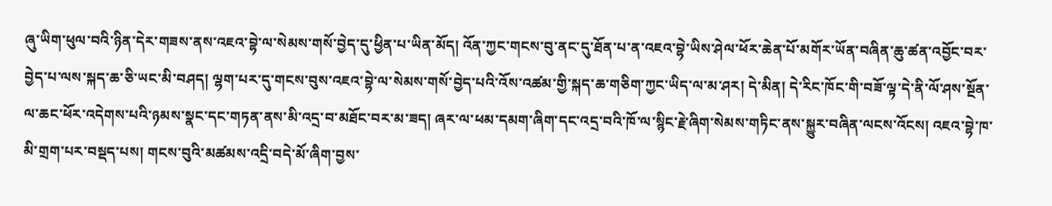ཞུ་ཡིག་ཕུལ་བའི་ཉིན་དེར་གཟས་ནས་འཇའ་བྷེ་ལ་སེམས་གསོ་བྱེད་དུ་ཕྱིན་པ་ཡིན་མོད། འོན་ཀྱང་གངས་བུ་ནང་དུ་ཐོན་པ་ན་འཇའ་བྷེ་ཡིས་ཤེལ་ཕོར་ཆེན་པོ་མགོར་ཡོན་བཞིན་ཆུ་ཚན་འབྱོང་བར་བྱེད་པ་ལས་སྐད་ཆ་ཅི་ཡང་མི་བཤད། ལྷག་པར་དུ་གངས་བུས་འཇའ་བྷེ་ལ་སེམས་གསོ་བྱེད་པའི་འོས་འཚམ་གྱི་སྐད་ཆ་གཅིག་ཀྱང་ཡིད་ལ་མ་ཤར། དེ་མིན། དེ་རིང་ཁོང་གི་བཟོ་ལྟ་དེ་ནི་ལོ་ཤས་སྔོན་ལ་ཆང་ཕོར་འདེགས་པའི་ཉམས་སྣང་དང་གཏན་ནས་མི་འདྲ་བ་མཐོང་བར་མ་ཟད། ཞར་ལ་ཕམ་དམག་ཞིག་དང་འདྲ་བའི་ཁོ་ལ་སྙིང་རྗེ་ཞིག་སེམས་གཏིང་ནས་སྐྱུར་བཞིན་ལངས་འོངས། འཇའ་བྷེ་ཁ་མི་གྲག་པར་བསྡད་པས། གངས་བུའི་མཚམས་འདྲི་བདེ་མོ་ཞིག་བྱས་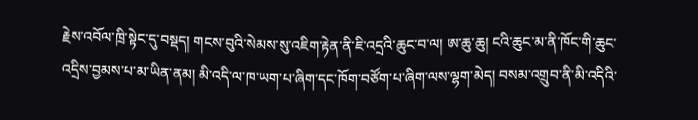རྗེས་འབོལ་ཁྲི་སྟེང་དུ་བསྡད། གངས་བུའི་སེམས་སུ་འཇིག་རྟེན་ནི་ཇི་འདྲའི་ཆུང་བ་ལ། ཨ་ཆུ་ཆུ། ངའི་ཆུང་མ་ནི་ཁོང་གི་ཆུང་འདྲིས་བྱམས་པ་མ་ཡིན་ནམ། མི་འདི་ལ་ཁ་ཡག་པ་ཞིག་དང་ཁོག་བཙོག་པ་ཞིག་ལས་ལྷག་མེད། བསམ་འགྲུབ་ནི་མི་འདིའི་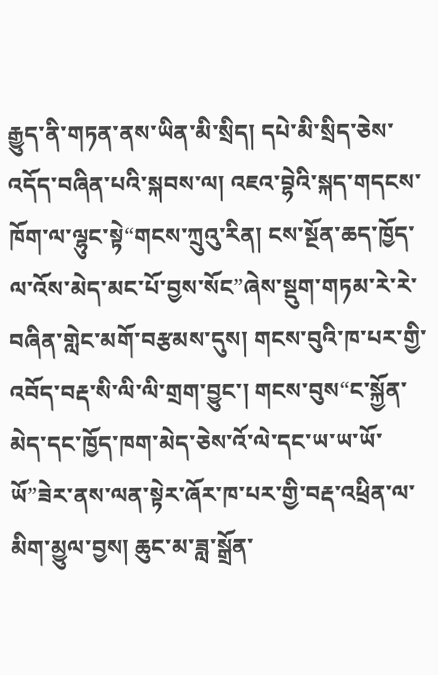རྒྱུད་ནི་གཏན་ནས་ཡིན་མི་སྲིད། དཔེ་མི་སྲིད་ཅེས་འདོད་བཞིན་པའི་སྐབས་ལ། འཇའ་བྷེའི་སྐད་གདངས་ཁོག་ལ་ལྷུང་སྟེ“གངས་ཀྲུའུ་རིན། ངས་སྔོན་ཆད་ཁྱོད་ལ་འོས་མེད་མང་པོ་བྱས་སོང”ཞེས་སྡུག་གཏམ་རེ་རེ་བཞིན་གླེང་མགོ་བརྩམས་དུས། གངས་བུའི་ཁ་པར་གྱི་འབོད་བརྡ་སི་ལི་ལི་གྲག་བྱུང་། གངས་བུས“ང་སྐྱོན་མེད་དང་ཁྱོད་ཁག་མེད་ཅེས་འོ་ལེ་དང་ཡ་ཡ་ཡོ་ཡོ”ཟེར་ནས་ལན་སྟེར་ཞོར་ཁ་པར་གྱི་བརྡ་འཕྲིན་ལ་མིག་མྱུལ་བྱས། ཆུང་མ་ཟླ་སྒྲོན་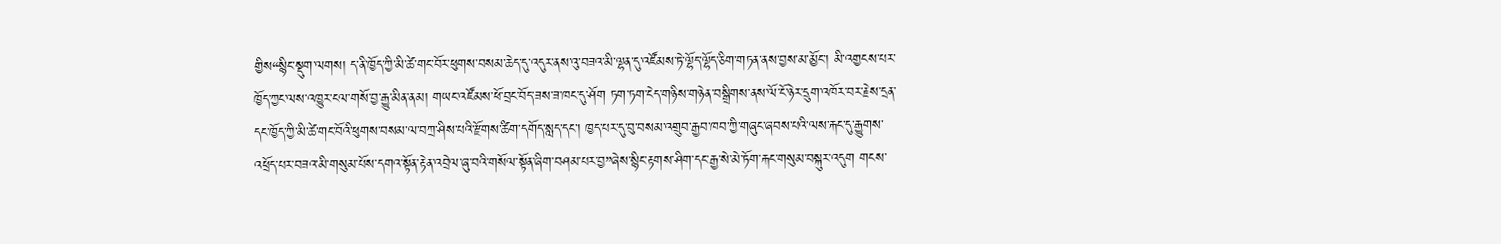གྱིས“སྙིང་སྡུག་ལགས། ད་ནི་ཁྱོད་ཀྱི་མི་ཚེ་གང་བོར་ཕུགས་བསམ་ཆེད་དུ་འདུར་ནས་འུ་བཟའ་མི་ལྷན་དུ་འཛོམས་ཏེ་ལྷོད་ལྷོད་ཅིག་གཏན་ནས་བྱས་མ་མྱོང་། མི་འགྱངས་པར་ཁྱོད་ཀྱང་ལས་འཁྱུར་ངལ་གསོ་བྱ་རྒྱུ་མིན་ནམ། གཡང་འཛོམས་ཕོ་བྲང་བོད་ཟས་ཟ་ཁང་དུ་ཤོག ཏག་ཏག་ངེད་གཉིས་གཉེན་བསྒྲིགས་ནས་ལོ་ངོ་ཉེར་དྲུག་འཁོར་བར་རྗེས་དྲན་དང་ཁྱོད་ཀྱི་མི་ཚེ་གང་བོའི་ཕུགས་བསམ་ལ་བཀྲ་ཤིས་པའི་རྫོགས་ཚིག་དགོད་སླད་དང་། ཁྱད་པར་དུ་བུ་བསམ་འགྲུབ་རྒྱབ་ཁབ་ཀྱི་གཞུང་ཞབས་པའི་ལས་རྐང་དུ་རྒྱུགས་འཕྲོད་པར་བཟའ་མི་གསུམ་པོས་དགའ་སྟོན་རྟེན་འབྲེལ་ཞུ་བའི་གསོལ་སྟོན་ཞིག་བཤམ་པར་བྱ”ཞེས་སྙིང་རྟགས་ཤིག་དང་རྒྱ་སེ་མེ་ཏོག་རྐང་གསུམ་བསྐུར་འདུག གངས་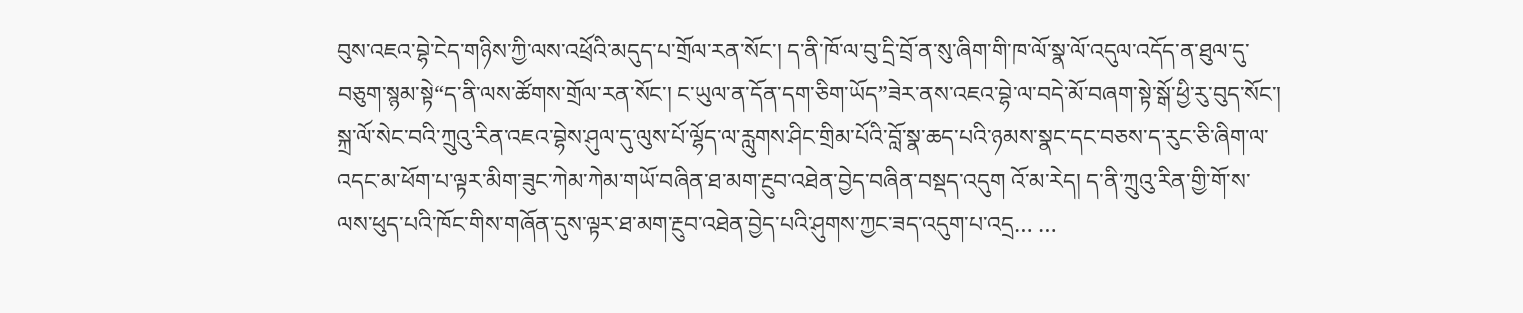བུས་འཇའ་བྷེ་ངེད་གཉིས་ཀྱི་ལས་འཕྲོའི་མདུད་པ་གྲོལ་རན་སོང་། ད་ནི་ཁོ་ལ་བུ་དྲི་བྲོ་ན་སུ་ཞིག་གི་ཁ་ལོ་སྣ་ལོ་འདུལ་འདོད་ན་ཐུལ་དུ་བཅུག་སྙམ་སྟེ“ད་ནི་ལས་ཚོགས་གྲོལ་རན་སོང་། ང་ཡུལ་ན་དོན་དག་ཅིག་ཡོད”ཟེར་ནས་འཇའ་བྷེ་ལ་བདེ་མོ་བཞག་སྟེ་སྒོ་ཕྱི་རུ་བུད་སོང་། སྐྲ་ལོ་སེང་བའི་ཀྲུའུ་རིན་འཇའ་བྷེས་ཤུལ་དུ་ལུས་པོ་ལྷོད་ལ་རླུགས་ཤིང་གྲིམ་པོའི་བློ་སྣ་ཆད་པའི་ཉམས་སྣང་དང་བཅས་ད་རུང་ཅི་ཞིག་ལ་འདང་མ་ཕོག་པ་ལྟར་མིག་ཟུང་ཀེམ་ཀེམ་གཡོ་བཞིན་ཐ་མག་རྔུབ་འཐེན་བྱེད་བཞིན་བསྡད་འདུག འོ་མ་རེད། ད་ནི་ཀྲུའུ་རིན་གྱི་གོ་ས་ལས་ཕུད་པའི་ཁོང་གིས་གཞོན་དུས་ལྟར་ཐ་མག་རྔུབ་འཐེན་བྱེད་པའི་ཤུགས་ཀྱང་ཟད་འདུག་པ་འདྲ… …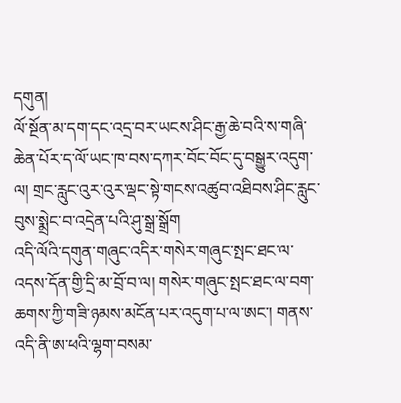དགུན།
ལོ་སྔོན་མ་དག་དང་འདྲ་བར་ཡངས་ཤིང་རྒྱ་ཆེ་བའི་ས་གཞི་ཆེན་པོར་ད་ལོ་ཡང་ཁ་བས་དཀར་བོང་བོང་དུ་བསྒྱུར་འདུག་ལ། གྲང་རླུང་འུར་འུར་ལྡང་སྟེ་གངས་འཚུབ་འཐིབས་ཤིང་རླུང་བུས་སྨྲེང་བ་འདྲེན་པའི་ཤུ་སྒྲ་སྒྲོག
འདི་ལོའི་དགུན་གཞུང་འདིར་གསེར་གཞུང་སྤང་ཐང་ལ་འདས་དོན་གྱི་དྲི་མ་བྲོ་བ་ལ། གསེར་གཞུང་སྤང་ཐང་ལ་བག་ཆགས་ཀྱི་གཟི་ཉམས་མངོན་པར་འདུག་པ་ལ་ཨང་། གནས་འདི་ནི་ཨ་ཕའི་ལྷག་བསམ་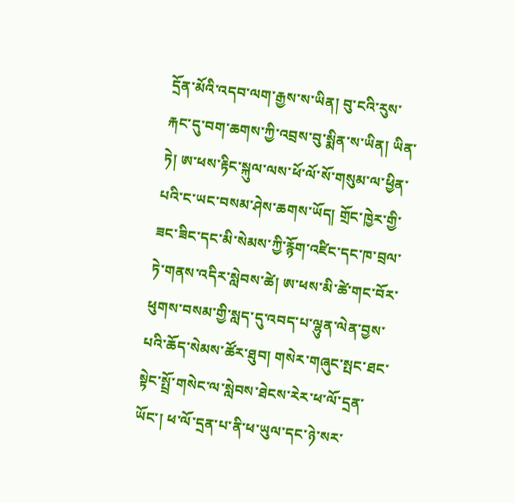དྲོན་མོའི་འདབ་ལག་རྒྱས་ས་ཡིན། བུ་ངའི་རུས་རྐང་དུ་བག་ཆགས་ཀྱི་འབྲས་བུ་སྨིན་ས་ཡིན། ཡིན་ཏེ། ཨ་ཕས་རྟིང་སྐུལ་ལས་ཕོ་ལོ་སོ་གསུམ་ལ་ཕྱིན་པའི་ང་ཡང་བསམ་ཤེས་ཆགས་ཡོད། གྲོང་ཁྱེར་གྱི་ཟང་ཟིང་དང་མི་སེམས་ཀྱི་རྙོག་འཛིང་དང་ཁ་བྲལ་ཏེ་གནས་འདིར་སླེབས་ཚེ། ཨ་ཕས་མི་ཚེ་གང་བོར་ཕུགས་བསམ་གྱི་སླད་དུ་འབད་པ་ལྷུན་ལེན་བྱས་པའི་ཆོད་སེམས་ཚོར་ཐུབ། གསེར་གཞུང་སྤང་ཐང་སྟེང་སྤྲོ་གསེང་ལ་སླེབས་ཐེངས་རེར་ཕ་ལོ་དྲན་ཡོང་། ཕ་ལོ་དྲན་པ་ནི་ཕ་ཡུལ་དང་ཉེ་སར་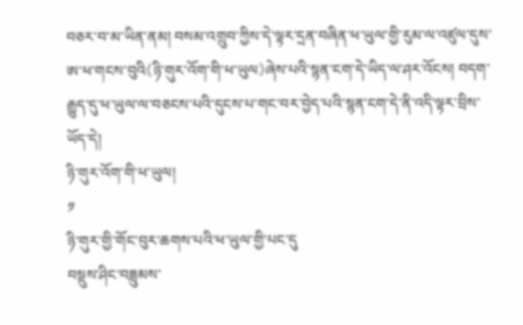བཅར་བ་མ་ཡིན་ནམ། བསམ་འགྲུབ་ཀྱིས་དེ་ལྟར་དྲན་བཞིན་ཕ་ཡུལ་གྱི་རུམ་ལ་འཛུལ་དུས་ཨ་ཕ་གངས་བུའི《ཉི་གུར་འོག་གི་ཕ་ཡུལ》ཞེས་པའི་སྙན་ངག་དེ་ཡིད་ལ་ཤར་འོངས། བདག་རྒྱུད་དུ་ཕ་ཡུལ་ལ་བཅངས་པའི་དུངས་པ་གང་བར་བྱེད་པའི་སྙན་ངག་དེ་ནི་འདི་ལྟར་བྲིས་ཡོད་དེ།
ཉི་གུར་འོག་གི་ཕ་ཡུལ།
༡
ཉི་གུར་གྱི་གོང་བུར་ཆགས་པའི་ཕ་ཡུལ་གྱི་པང་དུ
བསྡུས་ཤིང་བཟླུམས་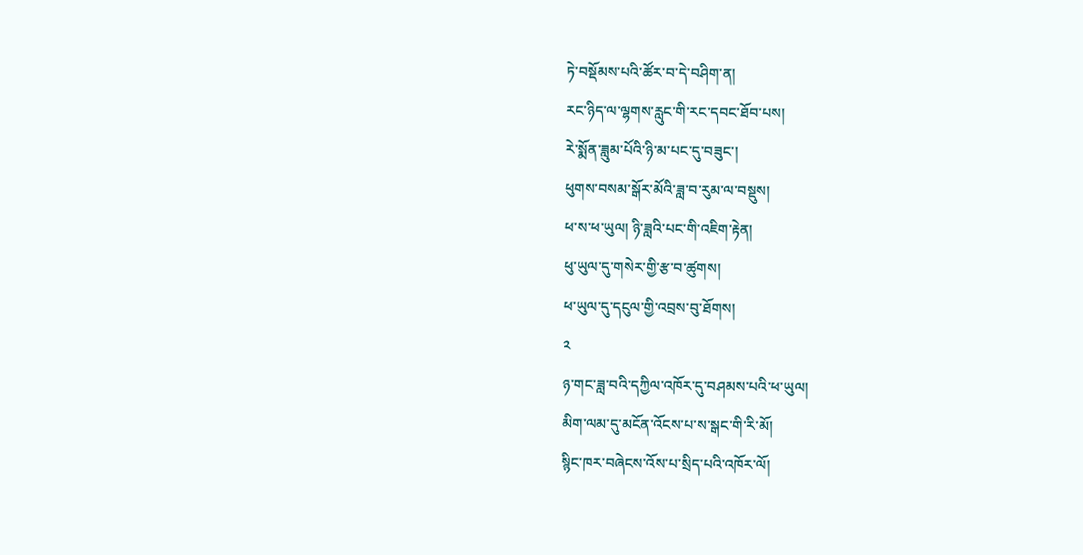ཏེ་བསྡོམས་པའི་ཚོར་བ་དེ་བཤིག་ན།
རང་ཉིད་ལ་ལྷགས་རླུང་གི་རང་དབང་ཐོབ་པས།
རེ་སྨོན་ཟླུམ་པོའི་ཉི་མ་པང་དུ་བཟུང་།
ཕུགས་བསམ་སྒོར་མོའི་ཟླ་བ་རུམ་ལ་བསྡུས།
ཕ་ས་ཕ་ཡུལ། ཉི་ཟླའི་པང་གི་འཇིག་རྟེན།
ཕུ་ཡུལ་དུ་གསེར་གྱི་རྩ་བ་ཚུགས།
ཕ་ཡུལ་དུ་དངུལ་གྱི་འབྲས་བུ་ཐོགས།
༢
ཉ་གང་ཟླ་བའི་དཀྱིལ་འཁོར་དུ་བཤམས་པའི་ཕ་ཡུལ།
མིག་ལམ་དུ་མངོན་འོངས་པ་ས་སྒང་གི་རི་མོ།
སྙིང་ཁར་བཞེངས་འོས་པ་སྲིད་པའི་འཁོར་ལོ།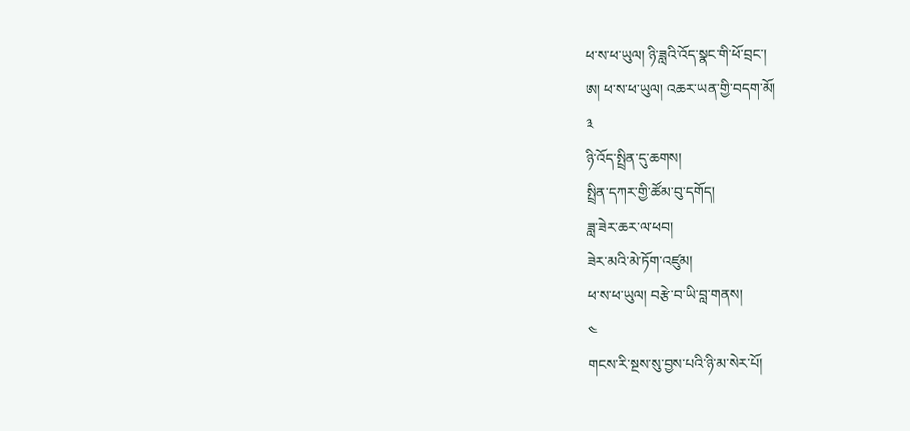ཕ་ས་ཕ་ཡུལ། ཉི་ཟླའི་འོད་སྣང་གི་ཕོ་བྲང་།
ཨ། ཕ་ས་ཕ་ཡུལ། འཆར་ཡན་གྱི་བདག་མོ།
༣
ཉི་འོད་སྤྲིན་དུ་ཆགས།
སྤྲིན་དཀར་གྱི་ཚོམ་བུ་དགོད།
ཟླ་ཟེར་ཆར་ལ་ཕབ།
ཟེར་མའི་མེ་ཏོག་འཛུམ།
ཕ་ས་ཕ་ཡུལ། བརྩེ་བ་ཡི་བླ་གནས།
༤
གངས་རི་སྔས་སུ་བྱས་པའི་ཉི་མ་སེར་པོ།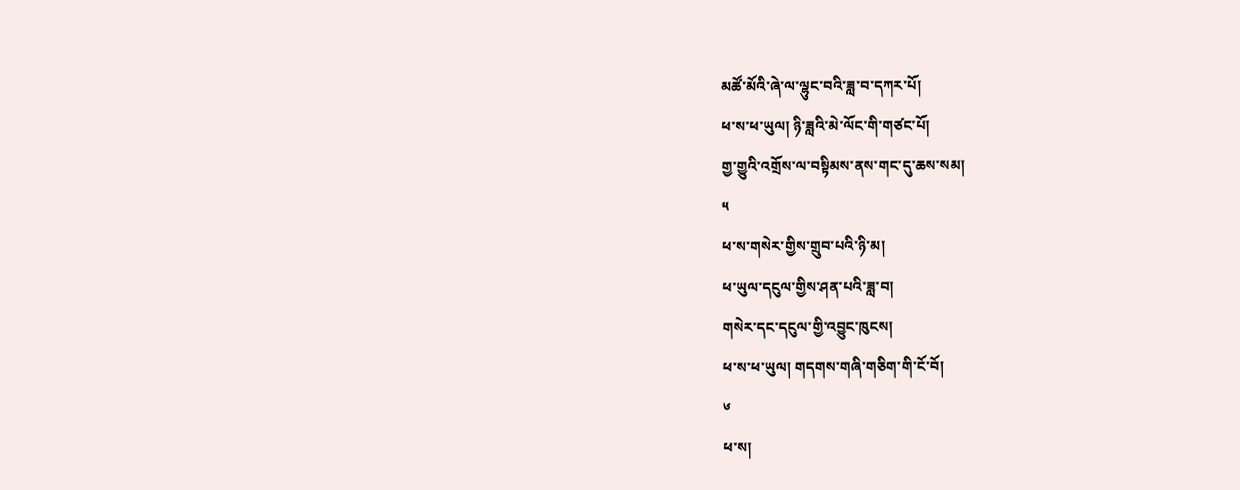མཚོ་མོའི་ཞེ་ལ་ལྷུང་བའི་ཟླ་བ་དཀར་པོ།
ཕ་ས་ཕ་ཡུལ། ཉི་ཟླའི་མེ་ལོང་གི་གཙང་པོ།
གྱ་གྱུའི་འགྲོས་ལ་བསྟིམས་ནས་གང་དུ་ཆས་སམ།
༥
ཕ་ས་གསེར་གྱིས་གྲུབ་པའི་ཉི་མ།
ཕ་ཡུལ་དངུལ་གྱིས་ཤན་པའི་ཟླ་བ།
གསེར་དང་དངུལ་གྱི་འབྱུང་ཁུངས།
ཕ་ས་ཕ་ཡུལ། གདགས་གཞི་གཅིག་གི་ངོ་བོ།
༦
ཕ་ས།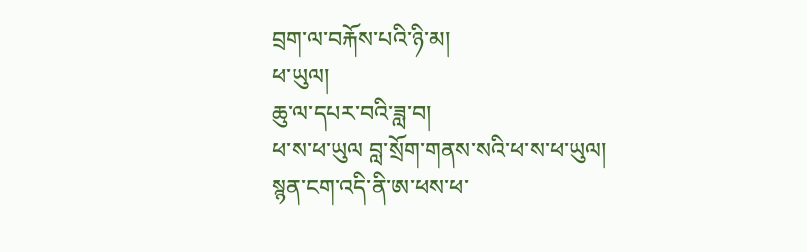བྲག་ལ་བརྐོས་པའི་ཉི་མ།
ཕ་ཡུལ།
ཆུ་ལ་དཔར་བའི་ཟླ་བ།
ཕ་ས་ཕ་ཡུལ བླ་སྲོག་གནས་སའི་ཕ་ས་ཕ་ཡུལ།
སྙན་ངག་འདི་ནི་ཨ་ཕས་ཕ་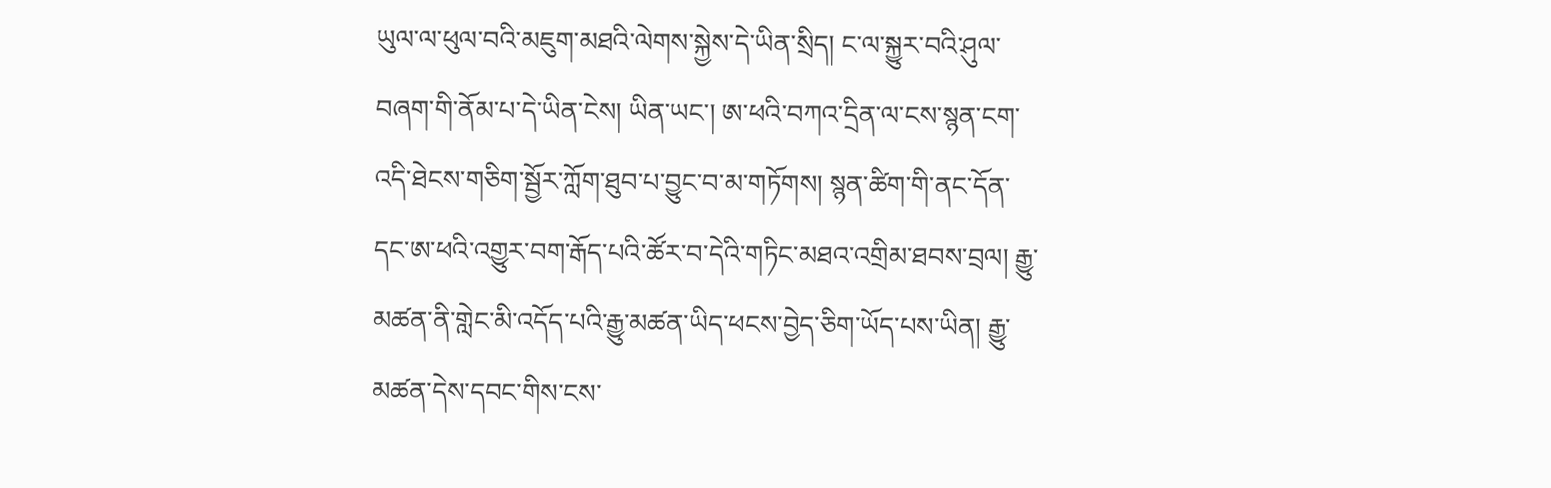ཡུལ་ལ་ཕུལ་བའི་མཇུག་མཐའི་ལེགས་སྐྱེས་དེ་ཡིན་སྲིད། ང་ལ་སྐྱུར་བའི་ཤུལ་བཞག་གི་ནོམ་པ་དེ་ཡིན་ངེས། ཡིན་ཡང་། ཨ་ཕའི་བཀའ་དྲིན་ལ་ངས་སྙན་ངག་འདི་ཐེངས་གཅིག་སྦྱོར་ཀློག་ཐུབ་པ་བྱུང་བ་མ་གཏོགས། སྙན་ཚིག་གི་ནང་དོན་དང་ཨ་ཕའི་འགྱུར་བག་རྒོད་པའི་ཚོར་བ་དེའི་གཏིང་མཐའ་འགྲིམ་ཐབས་བྲལ། རྒྱུ་མཚན་ནི་གླེང་མི་འདོད་པའི་རྒྱུ་མཚན་ཡིད་ཕངས་བྱེད་ཅིག་ཡོད་པས་ཡིན། རྒྱུ་མཚན་དེས་དབང་གིས་ངས་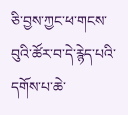ཅི་བྱས་ཀྱང་ཕ་གངས་བུའི་ཚོར་བ་དེ་རྙེད་པའི་དགོས་པ་ཆེ་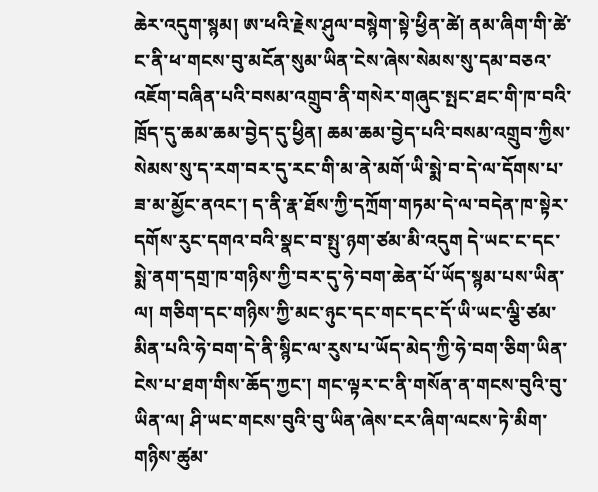ཆེར་འདུག་སྙམ། ཨ་ཕའི་རྗེས་ཤུལ་བསྙེག་སྟེ་ཕྱིན་ཚེ། ནམ་ཞིག་གི་ཚེ་ང་ནི་ཕ་གངས་བུ་མངོན་སུམ་ཡིན་ངེས་ཞེས་སེམས་སུ་དམ་བཅའ་འཇོག་བཞིན་པའི་བསམ་འགྲུབ་ནི་གསེར་གཞུང་སྤང་ཐང་གི་ཁ་བའི་ཁྲོད་དུ་ཆམ་ཆམ་བྱེད་དུ་ཕྱིན། ཆམ་ཆམ་བྱེད་པའི་བསམ་འགྲུབ་ཀྱིས་སེམས་སུ་ད་རག་བར་དུ་རང་གི་མ་ནེ་མགོ་ཡི་སྨེ་བ་དེ་ལ་དོགས་པ་ཟ་མ་མྱོང་ནའང་། ད་ནི་རྣ་ཐོས་ཀྱི་དཀྲོག་གཏམ་དེ་ལ་བདེན་ཁ་སྟེར་དགོས་རུང་དགའ་བའི་སྣང་བ་སྤུ་ཉག་ཙམ་མི་འདུག དེ་ཡང་ང་དང་སྨེ་ནག་དགྲ་ཁ་གཉིས་ཀྱི་བར་དུ་ཧེ་བག་ཆེན་པོ་ཡོད་སྙམ་པས་ཡིན་ལ། གཅིག་དང་གཉིས་ཀྱི་མང་ཉུང་དང་གང་དང་དོ་ཡི་ཡང་ལྕི་ཙམ་མིན་པའི་ཧེ་བག་དེ་ནི་སྙིང་ལ་རུས་པ་ཡོད་མེད་ཀྱི་ཧེ་བག་ཅིག་ཡིན་ངེས་པ་ཐག་གིས་ཆོད་ཀྱང་། གང་ལྟར་ང་ནི་གསོན་ན་གངས་བུའི་བུ་ཡིན་ལ། ཤི་ཡང་གངས་བུའི་བུ་ཡིན་ཞེས་ངར་ཞིག་ལངས་ཏེ་མིག་གཉིས་ཚུམ་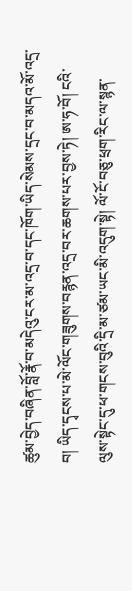ཚུམ་བྱེད་བཞིན་བློ་རྣོ་བ་མདེའུ་ངར་མ་འདྲ་བ་དང་ཁོག་ཡིད་སེམས་དྲང་བ་མདའ་མོ་འདྲ་བ། ཡིད་དྭངས་པ་མེ་ལོང་གཟུགས་བརྙན་འདྲ་བར་ཆགས་པར་བྱས་ཏེ། ཨ་ཧ་བོ། ངའི་ལུས་སྟེང་དུ་ཕ་གངས་བུའི་དྲི་མ་ཙམ་ཡང་མི་འདུག་སྟེ། ལོ་ངོ་བཅུ་ཕྲག་རིང་ལ་སྙན་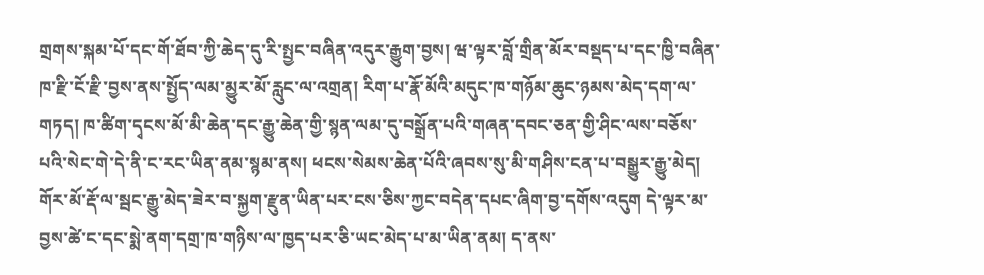གྲགས་སྐམ་པོ་དང་གོ་ཐོབ་ཀྱི་ཆེད་དུ་རི་སྤྱང་བཞིན་འདུར་རྒྱུག་བྱས། ཝ་ལྟར་བློ་གྲིན་མོར་བསྡད་པ་དང་ཁྱི་བཞིན་ཁ་རྫི་ངོ་རྫི་བྱས་ནས་སྤྱོད་ལམ་མྱུར་མོ་རླུང་ལ་འགྲན། རིག་པ་རྣོ་མོའི་མདུང་ཁ་གཉོམ་ཆུང་ཉམས་མེད་དག་ལ་གཏད། ཁ་ཚིག་དྭངས་མོ་མི་ཆེན་དང་རྒྱུ་ཆེན་གྱི་སྙན་ལམ་དུ་བསྒྲོན་པའི་གཞན་དབང་ཅན་གྱི་ཤིང་ལས་བཅོས་པའི་སེང་གེ་དེ་ནི་ང་རང་ཡིན་ནམ་སྙམ་ནས། ཕངས་སེམས་ཆེན་པོའི་ཞབས་སུ་མི་གཤིས་ངན་པ་བསྒྱུར་རྒྱུ་མེད། གོར་མོ་རྡོ་ལ་སྦང་རྒྱུ་མེད་ཟེར་བ་སྐྱག་རྫུན་ཡིན་པར་ངས་ཅིས་ཀྱང་བདེན་དཔང་ཞིག་བྱ་དགོས་འདུག དེ་ལྟར་མ་བྱས་ཚེ་ང་དང་སྨེ་ནག་དགྲ་ཁ་གཉིས་ལ་ཁྱད་པར་ཅི་ཡང་མེད་པ་མ་ཡིན་ནམ། ད་ནས་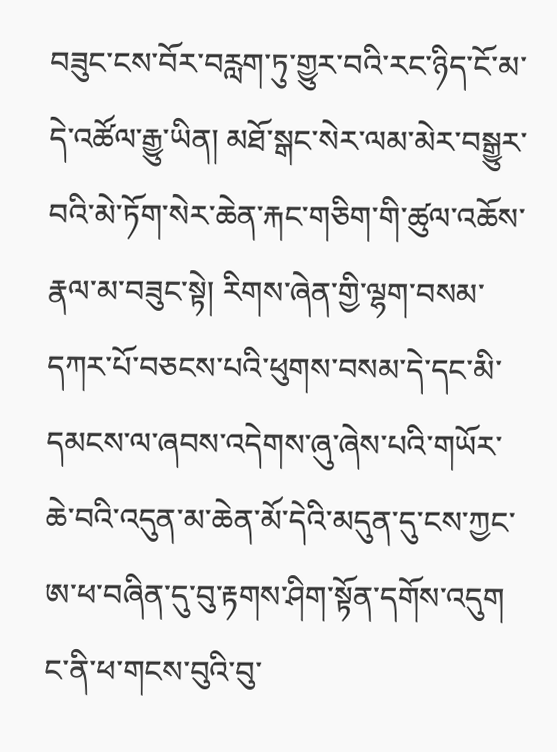བཟུང་ངས་བོར་བརླག་ཏུ་གྱུར་བའི་རང་ཉིད་ངོ་མ་དེ་འཚོལ་རྒྱུ་ཡིན། མཐོ་སྒང་སེར་ལམ་མེར་བསྒྱུར་བའི་མེ་ཏོག་སེར་ཆེན་རྐང་གཅིག་གི་ཚུལ་འཆོས་རྣལ་མ་བཟུང་སྟེ། རིགས་ཞེན་གྱི་ལྷག་བསམ་དཀར་པོ་བཅངས་པའི་ཕུགས་བསམ་དེ་དང་མི་དམངས་ལ་ཞབས་འདེགས་ཞུ་ཞེས་པའི་གཡོར་ཆེ་བའི་འདུན་མ་ཆེན་མོ་དེའི་མདུན་དུ་ངས་ཀྱང་ཨ་ཕ་བཞིན་དུ་བུ་རྟགས་ཤིག་སྟོན་དགོས་འདུག ང་ནི་ཕ་གངས་བུའི་བུ་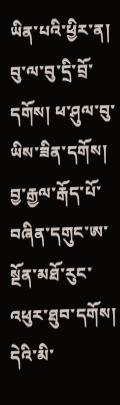ཡིན་པའི་ཕྱིར་ན། བུ་ལ་བུ་དྲི་བྲོ་དགོས། ཕ་ཤུལ་བུ་ཡིས་ཟིན་དགོས། བྱ་རྒྱལ་རྒོད་པོ་བཞིན་དགུང་ཨ་སྔོན་མཐོ་རུང་འཕུར་ཐུབ་དགོས། དེའི་མི་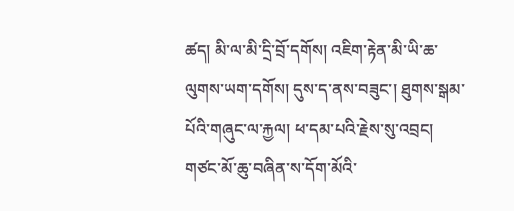ཚད། མི་ལ་མི་དྲི་བྲོ་དགོས། འཇིག་རྟེན་མི་ཡི་ཆ་ལུགས་ཡག་དགོས། དུས་ད་ནས་བཟུང་། ཐུགས་སྒམ་པོའི་གཞུང་ལ་རྐྱལ། ཕ་དམ་པའི་རྗེས་སུ་འབྲང། གཙང་མོ་ཆུ་བཞིན་ས་དོག་མོའི་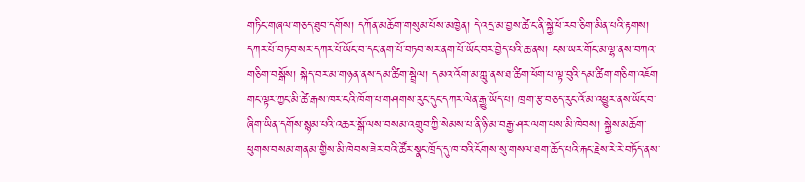གཏིང་གཞལ་གཅད་ཐུབ་དགོས། དཀོན་མཆོག་གསུམ་པོས་མཁྱེན། དེ་འདྲ་མ་བྱས་ཚེ་ང་ནི་སྐྱེ་ཕོ་རབ་ཅིག་མིན་པའི་རྟགས། དཀར་པོ་བཏབ་སར་དཀར་པོ་ཡོང་བ་དང་ནག་པོ་བཏབ་སར་ནག་པོ་ཡོང་བར་བྱེད་པའི་ཆ་ནས། ངས་ཡར་གོང་མ་ལྷ་ནས་བཀའ་གཅིག་བསྒོས། སྐེད་བར་མ་གཉན་ནས་དམ་ཚིག་སྦྲེལ། དམའ་འོག་མ་ཀླུ་ནས་ཐ་ཚིག་ཕོག་པ་ལྟ་བུའི་དམ་ཚིག་གཅིག་འཇོག གང་ལྟར་ཀྱང་མི་ཚེ་རྒས་ཁར་ངའི་ཁོག་པ་གཤགས་རུང་དུང་དཀར་ལེན་རྒྱུ་ཡོད་པ། ཁྲག་རྩ་བཅད་རུང་འོ་མ་འཕྱུར་ནས་ཡོང་བ་ཞིག་ཡིན་དགོས་སྙམ་པའི་འཆར་སྒོ་ལས་བསམ་འགྲུབ་ཀྱི་སེམས་པ་ནི་ཉི་མ་བརྒྱ་ཤར་ལག་པས་མི་ཁེབས། སྐྱེས་མཆོག་ཕུགས་བསམ་གནམ་གྱིས་མི་ཁེབས་ཟེར་བའི་ཚོར་སྣང་ཁྲོད་དུ་ཁ་བའི་ངོགས་སུ་གསལ་ཐག་ཆོད་པའི་རྐང་རྗེས་རེ་རེ་བཏོད་ནས་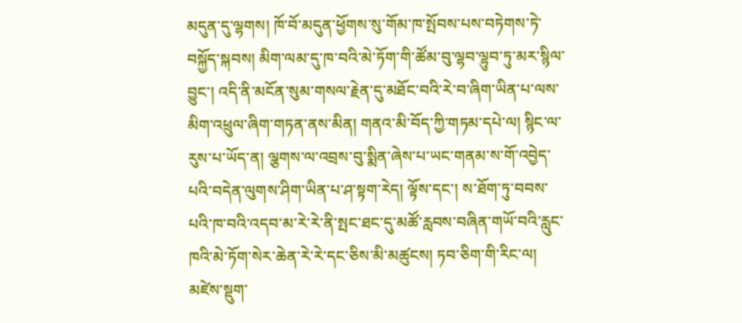མདུན་དུ་ལྷགས། ཁོ་བོ་མདུན་ཕྱོགས་སུ་གོམ་ཁ་སྤོབས་པས་བཏེགས་ཏེ་བསྐྱོད་སྐབས། མིག་ལམ་དུ་ཁ་བའི་མེ་ཏོག་གི་ཚོམ་བུ་ལྷབ་ལྷུབ་ཏུ་མར་སྙིལ་བྱུང་། འདི་ནི་མངོན་སུམ་གསལ་རྗེན་དུ་མཐོང་བའི་རེ་བ་ཞིག་ཡིན་པ་ལས་མིག་འཕྲུལ་ཞིག་གཏན་ནས་མིན། གནའ་མི་བོད་ཀྱི་གཏམ་དཔེ་ལ། སྙིང་ལ་རུས་པ་ཡོད་ན། ལྕགས་ལ་འབྲས་བུ་སྨིན་ཞེས་པ་ཡང་གནམ་ས་གོ་འབྱེད་པའི་བདེན་ལུགས་ཤིག་ཡིན་པ་ཤ་སྟག་རེད། ལྟོས་དང་། ས་ཐོག་ཏུ་བབས་པའི་ཁ་བའི་འདབ་མ་རེ་རེ་ནི་སྤང་ཐང་དུ་མཚོ་རླབས་བཞིན་གཡོ་བའི་རླུང་ཁའི་མེ་ཏོག་སེར་ཆེན་རེ་རེ་དང་ཅིས་མི་མཚུངས། ཏབ་ཅིག་གི་རིང་ལ། མཛེས་སྡུག་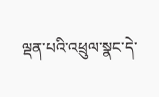ལྡན་པའི་འཕྲུལ་སྣང་དེ་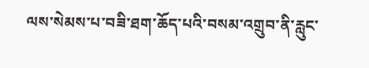ལས་སེམས་པ་བཟི་ཐག་ཆོད་པའི་བསམ་འགྲུབ་ནི་རླུང་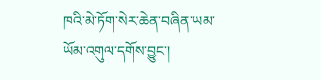ཁའི་མེ་ཏོག་སེར་ཆེན་བཞིན་ཡམ་ཡོམ་འགུལ་དགོས་བྱུང་།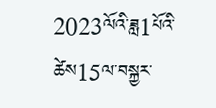2023ལོའི་ཟླ1པོའི་ཚེས15ལ་བསྐྱར་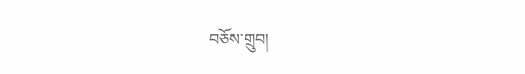བཅོས་གྲུབ།